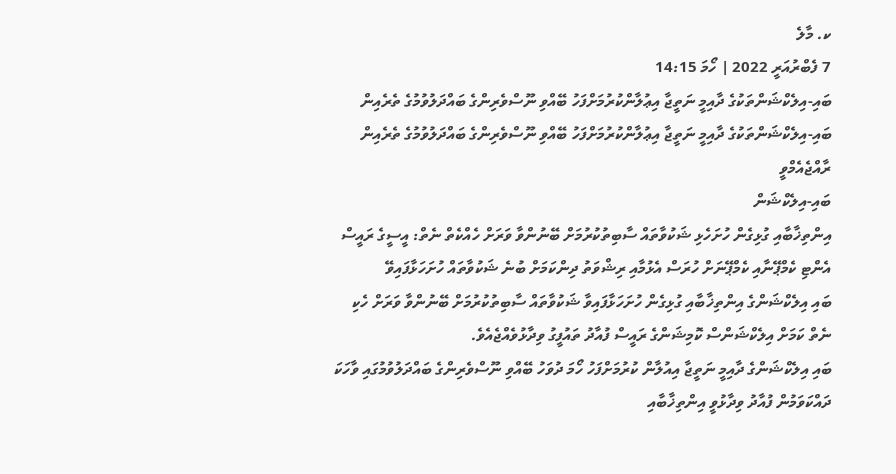ކ. މާލެ
7 ފެބްރުއަރީ 2022 | ހޯމަ 14:15
ބައި-އިލެކްޝަންތަކުގެ ދާއިމީ ނަތީޖާ އިޢުލާންކުރުމަށްފަހު ބޭއްވި ނޫސްވެރިންގެ ބައްދަލުވުމުގެ ތެރެއިން
ބައި-އިލެކްޝަންތަކުގެ ދާއިމީ ނަތީޖާ އިޢުލާންކުރުމަށްފަހު ބޭއްވި ނޫސްވެރިންގެ ބައްދަލުވުމުގެ ތެރެއިން
ރާއްޖެއެމްވީ
ބައި-އިލެކްޝަން
އިންތިޚާބާއި ގުޅިގެން ހުށަހެޅި ޝަކުވާތައް ސާބިތުކުރުމަށް ބޭނުންވާ ވަރަށް ހެއްކެތް ނެތް: އީސީގެ ރައީސް
އެންޓި ކެމްޕޭނާއި ކެމްޕޭނަށް ހުރަސް އެޅުމާއި ރިޝްވަތު ދިންކަމަށް ބުނެ ޝަކުވާތައް ހުށަހަޅާފައިވޭ
ބައި އިލެކްޝަންގެ އިންތިޚާބާއި ގުޅިގެން ހުށަހަޅާފައިވާ ޝަކުވާތައް ސާބިތުކުރުމަށް ބޭނުންވާ ވަރަށް ހެކި ނެތް ކަމަށް އިލެކްޝަންސް ކޮމިޝަންގެ ރައީސް ފުއާދު ތައުފީގު ވިދާޅުވެއްޖެއެވެ.
ބައި އިލެކްޝަންގެ ދާއިމީ ނަތީޖާ އިއުލާން ކުރުމަށްފަހު ހޯމަ ދުވަހު ބޭއްވި ނޫސްވެރިންގެ ބައްދަލުވުމުގައި ވާހަކަ ދައްކަވަމުން ފުއާދު ވިދާޅުވީ އިންތިޚާބާއި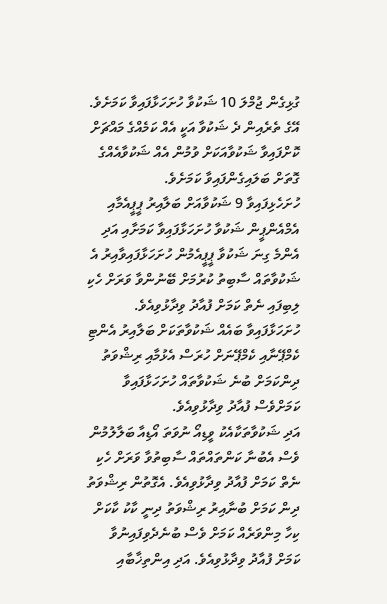ގުޅިގެން ޖުމްލަ 10 ޝަކުވާ ހުށަހަޅާފައިވާ ކަމަށެވެ. އޭގެ ތެރެއިން ދެ ޝަކުވާ އަކީ އެއް ކަމެއްގެ މައްޗަށް ކޮށްފައިވާ ޝަކުވާއަކަށް ވުމުން އެއް ޝަކުވާއެއްގެ ގޮތަށް ބަލައިގެންފައިވާ ކަމަށެވެ.
ހުށަހެޅިފައިވާ 9 ޝަކުވާއަށް ބަލާއިރު ޕީޕީއެމާއި އެމްއެންޕީން ޝަކުވާ ހުށަހަޅާފައިވާ ކަމަށާއި އަދި އެންމެ ގިނަ ޝަކުވާ ޕީޕީއެމުން ހުށަހަޅާފައިވާއިރު އެ ޝަކުވާތައް ސާބިތު ކުރުމަށް ބޭނުންވާ ވަރަށް ހެކި ލިބިފައި ނެތް ކަމަށް ފުއާދު ވިދާޅުވިއެވެ. ހުށަހަޅާފައިވާ ބައެއް ޝަކުވާތަކަށް ބަލާއިރު އެންޓި ކެމްޕޭނާއި ކެމްޕޭނަށް ހުރަސް އެޅުމާއި ރިޝްވަތު ދިންކަމަށް ބުނެ ޝަކުވާތައް ހުށަހަޅާފައިވާ ކަމަށްވެސް ފުއާދު ވިދާޅުވިއެވެ.
އަދި ޝަކުވާތަކާއެކު ވީޑިއޯ ނުވަތަ އޯޑިއާ ބަލާލުމުން ވެސް އެބުނާ ކަންތައްތައް ސާބިތުވާ ވަރަށް ހެކި ނެތް ކަމަށް ފުއާދު ވިދާޅުވިއެވެ. އެގޮތުން ރިޝްވަތު ދިން ކަމަށް ބުނާއިރު ރިޝްވަތު ދިނީ ކާކު ކާކަށް ކިހާ މިންވަރެއް ކަމަށް ވެސް ބުނެދެވިފައިނުވާ ކަމަށް ފުއާދު ވިދާޅުވިއެވެ. އަދި އިންތިޚާބާއި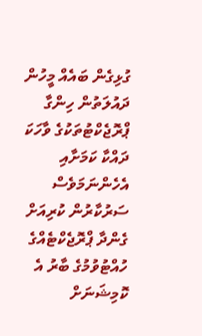ގުޅިގެން ބައެއް މީހުން ދައުލަތުން ހިންގާ ޕްރޮޖެކްޓުތަކުގެ ވާހަކަ ދައްކާ ކަމަށާއި އެހެންނަމަވެސް ސަރުކާރުން ކުރިއަށް ގެންދާ ޕްރޮޖެކްޓެއްގެ ހުއްޓުވުމުގެ ބާރު އެ ކޮމިޝަނަށް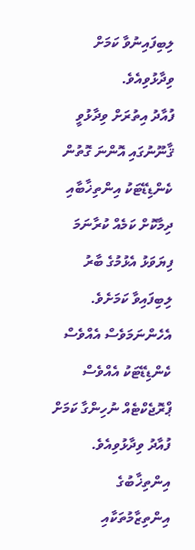ލިބިފައިނުވާ ކަމަށް ވިދާޅުވިއެވެ.
ފުއާދު އިތުރަށް ވިދާޅުވީ ޤާނޫނުގައި އޮންނަ ގޮތުން ކެންޑިޑޭޓަކު އިންތިޚާބާއި ދިމާކޮށް ކަމެއް ކުރާނަމަ ފިޔަވަޅު އެޅުމުގެ ބާރު ލިބިފައިވާ ކަމަށެވެ. އެހެންނަމަވެސް އެއްވެސް ކެންޑިޑޭޓަކު އެއްވެސް ޕްރޮޖެކްޓެއް ނުހިންގާ ކަމަށް ފުއާދު ވިދާޅުވިއެވެ.
އިންތިޚާބުގެ އިންތިޒާމުތަކާއި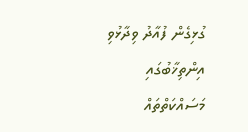ގުޅިގެން ފުއާދު ވިދާޅުވި އިންތިޚާބުގައި މަސައްކަތްތައް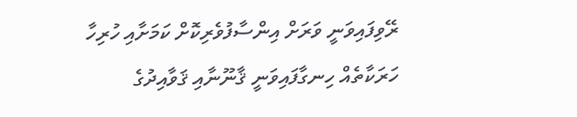ރޭވިފައިވަނީ ވަރަށް އިންސާފުވެރިކޮށް ކަމަށާއި ހުރިހާ ހަރަކާތެއް ހިނގާފައިވަނީ ޤާނޫނާއި ޤަވާއިދުގެ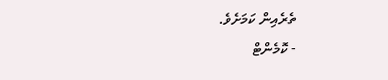ތެރެއިން ކަމަށެވެ.
- ކޮމެންޓް